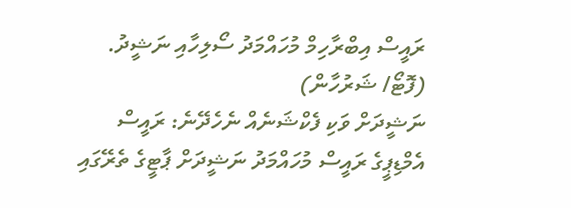ރައީސް އިބްރާހިމް މުހައްމަދު ސޯލިހާއި ނަޝީދު. (ފޮޓޯ/ ޝަރުހާން)
ނަޝީދަށް ވަކި ފެކްޝަނެއް ނެހެދޭނެ: ރައީސް
އެމްޑިޕީގެ ރައީސް މުހައްމަދު ނަޝީދަށް ޕާޓީގެ ތެރޭގައި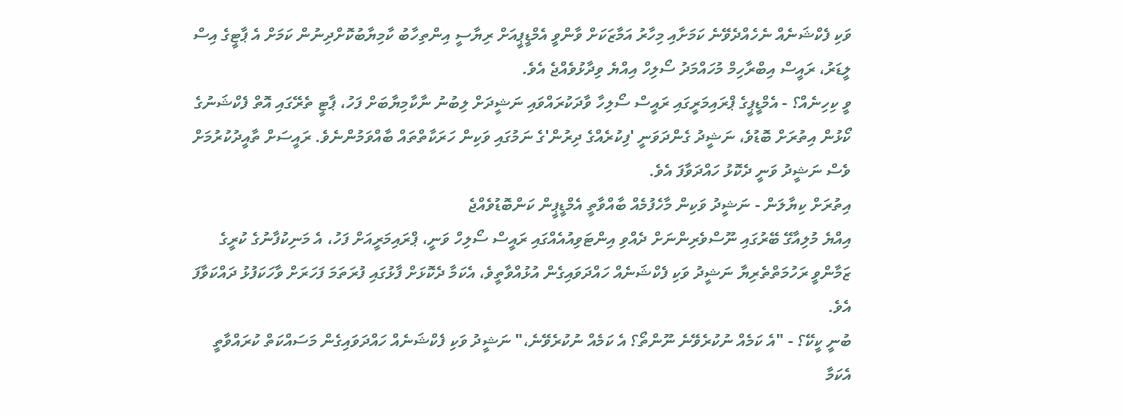ވަކި ފެކްޝަނެއް ނެހެއްދެވޭނެ ކަމަށާއި މިހާރު އަމާޒަކަށް ވާންވީ އެމްޑީޕީއަށް ރިޔާސީ އިންތިހާބު ކާމިޔާބުކޮށްދިނުން ކަމަށް އެ ޕާޓީގެ އިސް ލީޑަރު، ރައީސް އިބްރާހިމް މުހައްމަދު ސޯލިހް އިއްޔެ ވިދާޅުވެއްޖެ އެވެ.
ވީ ކިހިނެއް؟ - އެމްޑީޕީގެ ޕްރައިމަރީގައި ރައީސް ސޯލިހާ ވާދަކުރައްވައި ނަޝީދަށް ލިބުނު ނާކާމިޔާބަށް ފަހު، ޕާޓީ ތެރޭގައި އޮތް ފެކްޝަނުގެ ކޯޅުން އިތުރަށް ބޮޑުވެ، ނަޝީދު ގެންދަވަނީ 'ފިކުރެއްގެ ދިރުން'ގެ ނަމުގައި ވަކިން ހަރަކާތްތައް ބާއްވަމުންނެވެ. ރައީސަށް ތާއީދުކުރުމަށް ވެސް ނަޝީދު ވަނީ ދެކޮޅު ހައްދަވާފަ އެވެ.
އިތުރަށް ކިޔާލަން - ނަޝީދު ވަކިން މާހެފުމެއް ބާއްވާތީ އެމްޑީޕީން ކަންބޮޑުވެއްޖެ
އިއްޔެ މުލިއާގޭ ބޭރުގައި ނޫސްވެރިންނަށް ދެއްވި އިންޓަވިއުއެއްގައި ރައީސް ސޯލިހް ވަނީ، ޕްރައިމަރީއަށް ފަހު، އެ މަނިކުފާނުގެ ކުރީގެ ޒަމާންވީ ރަހުމަތްތެރިޔާ ނަޝީދު ވަކި ފެކްޝަނެއް ހައްދަވައިގެން އުޅުއްވާތީވެ، އެކަމާ ދެކޮޅަށް ފާޅުގައި ފުރަތަމަ ފަހަރަށް ވާހަކަފުޅު ދައްކަވާފަ އެވެ.
ބުނީ ކީކޭ؟ - "އެ ކަމެއް ނުކުރެވޭނެ ނޫންތޯ؟ އެ ކަމެއް ނުކުރެވޭނެ،" ނަޝީދު ވަކި ފެކްޝަނެއް ހައްދަވައިގެން މަސައްކަތް ކުރައްވާތީ އެކަމާ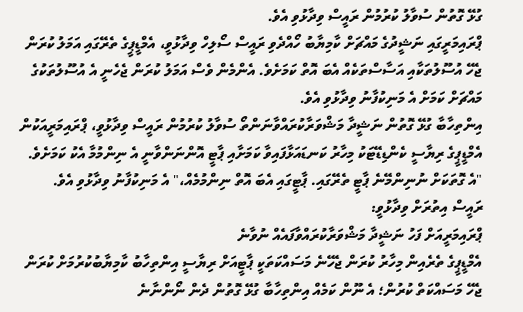ގުޅޭ ގޮތުން ސުވާލު ކުރުމުން ރައީސް ވިދާޅުވި އެވެ.
ޕްރައިމަރީގައި ނަޝީދުގެ މައްޗަށް ކާމިޔާބު ހޯއްދެވި ރައީސް ސޯލިހް ވިދާޅުވީ، އެމްޑީޕީގެ ތެރޭގައި އަމަލު ކުރަން ޖެހޭ އުސޫލުތަކާއި އަސާސްތަކެއް އެބަ އޮތް ކަމަށެވެ. އެންމެން ވެސް އަމަލު ކުރަން ޖެހެނީ އެ އުސޫލުތަކުގެ މައްޗަށް ކަމަށް އެ މަނިކުފާނު ވިދާޅުވި އެވެ.
އިންތިހާބާ ގުޅޭ ގޮތުން ނަޝީދާ މަޝްވަރާކުރައްވާނަންތޯ ސުވާލު ކުރުމުން ރައީސް ވިދާޅުވީ، ޕްރައިމަރީއަކުން އެމްޑީޕީގެ ރިޔާސީ ކެންޑިޑޭޓަކު މިހާރު ކަނޑައަޅާފައިވާ ކަމަށާއި ޕާޓީ އޮންނަންވާނީ އެ ނިންމުމާ އެކު ކަމަށެވެ.
"އެ ގޮތަކަށް ނުނިންމޭނެ ޕާޓީ ތެރޭގައި. ޕާޓީގައި އެބަ އޮތް ނިންމުމެއް،" އެ މަނިކުފާނު ވިދާޅުވި އެވެ.
ރައީސް އިތުރަށް ވިދާޅުވީ:
ޕްރައިމަރީއަށް ފަހު ނަޝީދާ މަޝްވަރާކުރައްވާފައެއް ނުވާނެ
އެމްޑީޕީގެ ތެރެއިން މިހާރު ކުރަން ޖެހޭނެ މަސައްކަތަކީ ޕާޓީއަށް ރިޔާސީ އިންތިހާބު ކާމިޔާބުކުރުމަށް ކުރަން ޖެހޭ މަސައްކަތް ކުރުން؛ އެ ނޫން ކަމެއް އިންތިހާބާ ގުޅޭ ގޮތުން ދެން ނޯންނާނެ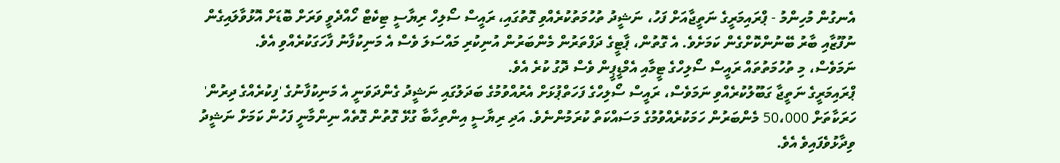އެނގުން މުހިންމު - ޕްރައިމަރީގެ ނަތީޖާއަށް ފަހު، ނަޝީދު ތުހުމަތުކުރެއްވި ގޮތުގައި، ރައީސް ސޯލިހް ރިޔާސީ ޓިކެޓް ހޯއްދެވީ ވަރަށް ބޮޑަށް އޮޅުވާލައިގެން ނުފޫޒާއި ބާރު ބޭނުންކޮށްގެން ކަމަށެވެ. އެ ގޮތުން، ޕާޓީގެ ދަފްތަރުން މެންބަރުން އުނިކުރި މައްސަލަ ވެސް އެ މަނިކުފާނު ފާހަގަކުރެއްވި އެވެ.
ނަމަވެސް، މި ތުހުމަތުތައް ރައީސް ސޯލިހްގެ ޓީމާއި އެމްޑީޕީން ވެސް ދޮގު ކުރެ އެވެ.
ޕްރައިމަރީގެ ނަތީޖާ ގަބޫލުކުރެއްވި ނަމަވެސް، ރައީސް ސޯލިހްގެ ފަހަތްޕުޅަށް އެރުއްވުމުގެ ބަދަލުގައި ނަޝީދު ގެންދަވަނީ އެ މަނިކުފާނުގެ 'ފިކުރެއްގެ ދިރުން' ހަރަކާތަށް 50،000 މެންބަރުން ހަމަކުރެއްވުމުގެ މަސައްކަތް ކުރަމުންނެވެ. އަދި ރިޔާސީ އިންތިހާބާ ގުޅޭ ގޮތުން ގޮތެއް ނިންމާނީ ފަހުން ކަމަށް ނަޝީދު ވިދާޅުވެފައިވެ އެވެ.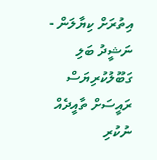އިތުރަށް ކިޔާލަން - ނަޝީދު ބަލި ގަބޫލުކުރިޔަސް ރައީސަށް ތާއީދެއް ނުކުރި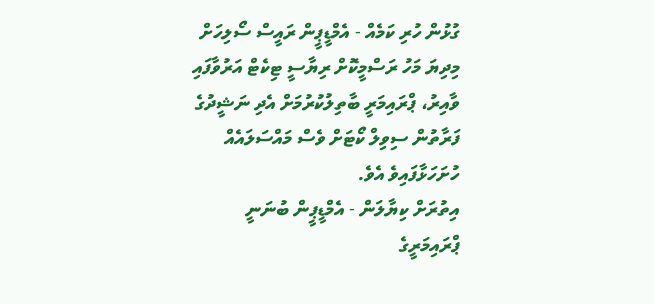ގުޅުން ހުރި ކަމެއް - އެމްޑީޕީން ރައީސް ސޯލިހަށް މިދިޔަ މަހު ރަސްމީކޮށް ރިޔާސީ ޓިކެޓް އަރުވާފައި ވާއިރު، ޕްރައިމަރީ ބާތިލުކުރުމަށް އެދި ނަޝީދުގެ ފަރާތުން ސިވިލް ކޯޓަށް ވެސް މައްސަލައެއް ހުށަހަޅާފައިވެ އެވެ.
އިތުރަށް ކިޔާލަން - އެމްޑީޕީން ބުނަނީ ޕްރައިމަރީގެ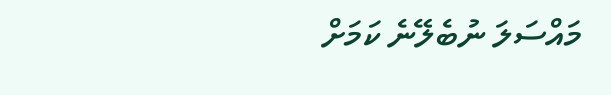މައްސަލަ ނުބެލޭނެ ކަމަށް